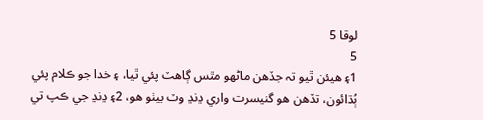لوقا 5
5
1۽ هيئن ٿيو تہ جڏهن ماڻهو مٿس ڳاهٽ پئي ٿيا، ۽ خدا جو ڪلام پئي ٻُڌائون، تڏهن هو گنيسرت واري ڍنڍ وٽ بيٺو هو، 2۽ ڍنڍ جي ڪپ تي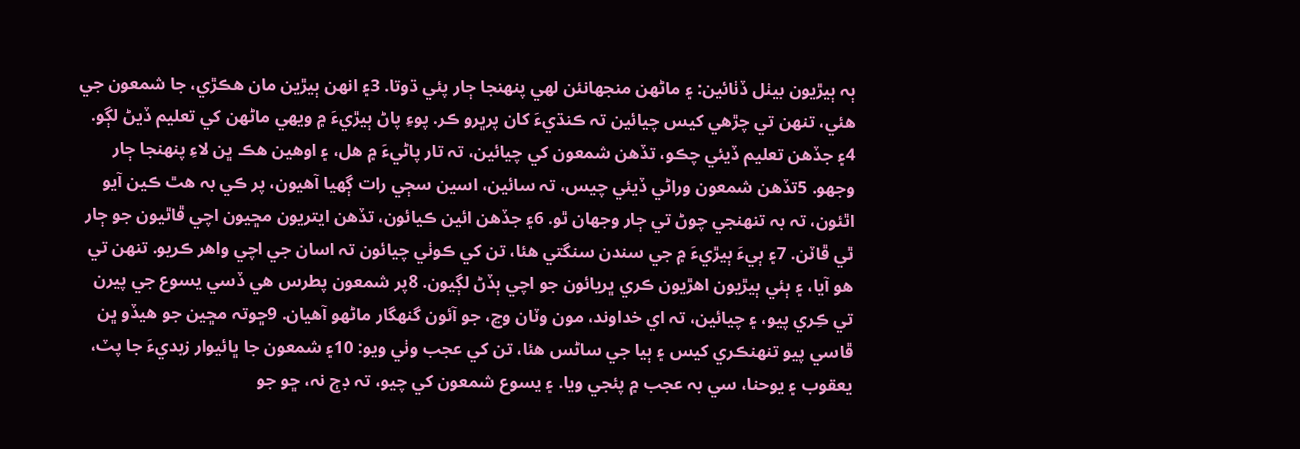ٻہ ٻيڙيون بيٺل ڏٺائين: ۽ ماڻهن منجهانئن لهي پنهنجا ڄار پئي ڌوتا. 3۽ انهن ٻيڙين مان هڪڙي، جا شمعون جي هئي، تنهن تي چڙهي کيس چيائين تہ ڪنڌيءَ کان پرڀرو ڪر. پوءِ پاڻ ٻيڙيءَ ۾ ويهي ماڻهن کي تعليم ڏيڻ لڳو. 4۽ جڏهن تعليم ڏيئي چڪو، تڏهن شمعون کي چيائين، تہ تار پاڻيءَ ۾ هل، ۽ اوهين هڪ ڀن لاءِ پنهنجا ڄار وجهو. 5تڏهن شمعون وراڻي ڏيئي چيس، تہ سائين، اسين سڄي رات ڳهيا آهيون، پر ڪي بہ هٿ ڪين آيو اٿئون، تہ بہ تنهنجي چوڻ تي ڄار وجهان ٿو. 6۽ جڏهن ائين ڪيائون، تڏهن ايتريون مڇيون اچي ڦاٿيون جو ڄار ٿي ڦاٽن. 7۽ ٻيءَ ٻيڙيءَ ۾ جي سندن سنگتي هئا، تن کي ڪوٺي چيائون تہ اسان جي اچي واهر ڪريو. تنهن تي هو آيا، ۽ ٻئي ٻيڙيون اهڙيون ڪري ڀريائون جو اچي ٻڏڻ لڳيون. 8پر شمعون پطرس هي ڏسي يسوع جي پيرن تي ڪِري پيو، ۽ چيائين، تہ اي خداوند، مون وٽان وڃ، جو آئون گنهگار ماڻهو آهيان. 9ڇوتہ مڇين جو هيڏو ڀن ڦاسي پيو تنهنڪري کيس ۽ ٻيا جي ساڻس هئا، تن کي عجب وٺي ويو: 10۽ شمعون جا ڀائيوار زبديءَ جا پٽ، يعقوب ۽ يوحنا، سي بہ عجب ۾ پئجي ويا. ۽ يسوع شمعون کي چيو، تہ ڊڄ نہ، ڇو جو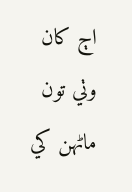اڄ کان وٺي تون ماڻهن کي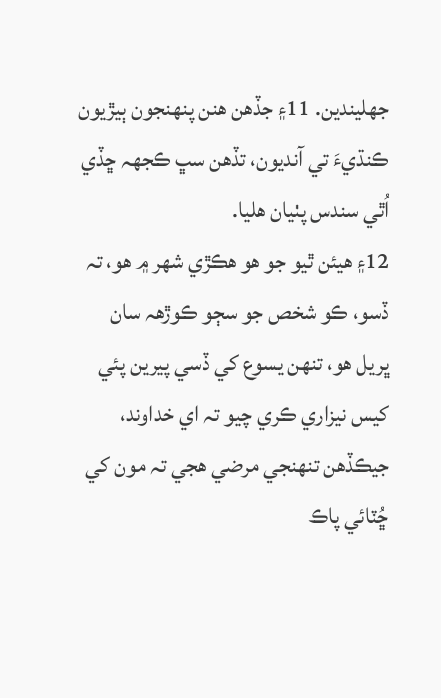جهليندين. 11۽ جڏهن هنن پنهنجون ٻيڙيون ڪنڌيءَ تي آنديون، تڏهن سڀ ڪجهہ ڇڏي اُٿي سندس پٺيان هليا.
12۽ هيئن ٿيو جو هو هڪڙي شهر ۾ هو، تہ ڏسو، ڪو شخص جو سڄو ڪوڙهہ سان ڀريل هو، تنهن يسوع کي ڏسي پيرين پئي کيس نيزاري ڪري چيو تہ اي خداوند، جيڪڏهن تنهنجي مرضي هجي تہ مون کي ڇُٽائي پاڪ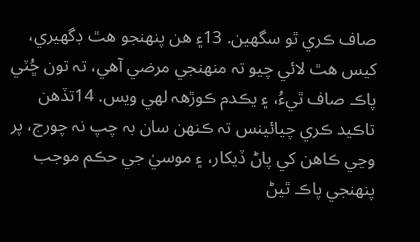صاف ڪري ٿو سگهين. 13۽ هن پنهنجو هٿ ڊگهيري، کيس هٿ لائي چيو تہ منهنجي مرضي آهي، تہ تون ڇُٽي پاڪ صاف ٿيءُ، ۽ يڪدم ڪوڙهہ لهي ويس. 14تڏهن تاڪيد ڪري چيائينس تہ ڪنهن سان بہ چپ نہ چورج، پر وڃي ڪاهن کي پاڻ ڏيکار، ۽ موسيٰ جي حڪم موجب پنهنجي پاڪ ٿيڻ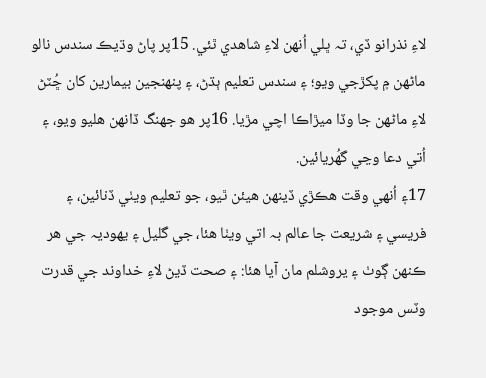لاءِ نذرانو ڏي، تہ ڀلي اُنهن لاءِ شاهدي ٿئي. 15پر پاڻ وڌيڪ سندس نالو ماڻهن ۾ پکڙجي ويو؛ ۽ سندس تعليم ٻڌڻ، ۽ پنهنجين بيمارين کان ڇُٽڻ لاءِ ماڻهن جا وڏا ميڙاڪا اچي مڙيا. 16پر هو جهنگ ڏانهن هليو ويو، ۽ اُتي دعا وڃي گهُريائين.
17۽ اُنهي وقت هڪڙي ڏينهن هيئن ٿيو، جو تعليم ويٺي ڏنائين، ۽ فريسي ۽ شريعت جا عالم بہ اتي ويٺا هئا، جي گليل ۽ يهوديہ جي هر ڪنهن ڳوٺ ۽ يروشلم مان آيا هئا: ۽ صحت ڏيڻ لاءِ خداوند جي قدرت وٽس موجود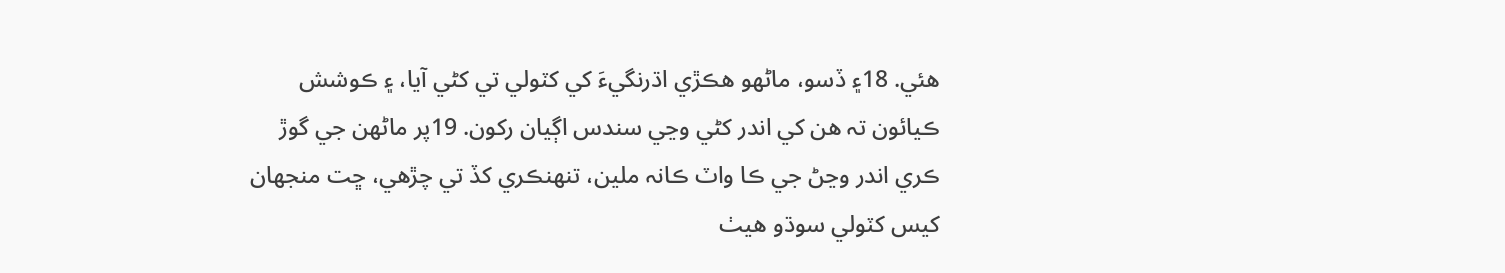هئي. 18۽ ڏسو، ماڻهو هڪڙي اڌرنگيءَ کي کٽولي تي کڻي آيا، ۽ ڪوشش ڪيائون تہ هن کي اندر کڻي وڃي سندس اڳيان رکون. 19پر ماڻهن جي گوڙ ڪري اندر وڃڻ جي ڪا واٽ ڪانہ ملين، تنهنڪري کڏ تي چڙهي، ڇت منجهان کيس کٽولي سوڌو هيٺ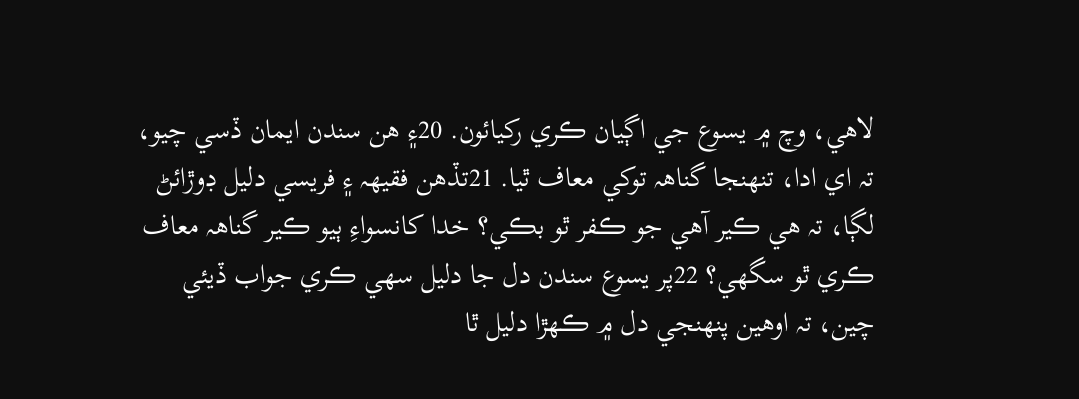لاهي، وچ ۾ يسوع جي اڳيان ڪري رکيائون. 20۽ هن سندن ايمان ڏسي چيو، تہ اي ادا، تنهنجا گناهہ توکي معاف ٿيا. 21تڏهن فقيهہ ۽ فريسي دليل ڊوڙائڻ لڳا، تہ هي ڪير آهي جو ڪفر ٿو بڪي؟ خدا کانسواءِ ٻيو ڪير گناهہ معاف ڪري ٿو سگهي؟ 22پر يسوع سندن دل جا دليل سهي ڪري جواب ڏيئي چين، تہ اوهين پنهنجي دل ۾ ڪهڙا دليل ٿا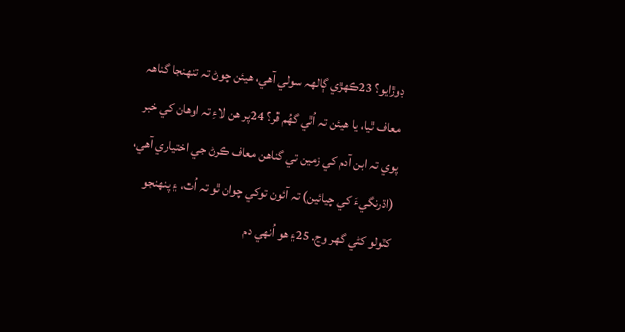ڊوڙايو؟ 23ڪهڙي ڳالهہ سولي آهي، هيئن چوڻ تہ تنهنجا گناهہ معاف ٿيا، يا هيئن تہ اُٿي گهُم ڦر؟ 24پر هن لاءِ تہ اوهان کي خبر پوي تہ ابن آدم کي زمين تي گناهن معاف ڪرڻ جي اختياري آهي، (اڌرنگيءَ کي چيائين) تہ آئون توکي چوان ٿو تہ اُٿ، ۽ پنهنجو کٽولو کڻي گهر وڃ. 25۽ هو اُنهي دم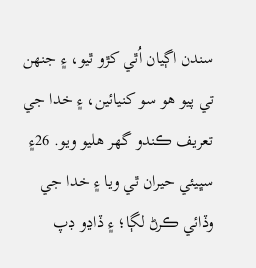سندن اڳيان اُٿي کڙو ٿيو، ۽ جنهن تي پيو هو سو کنيائين، ۽ خدا جي تعريف ڪندو گهر هليو ويو. 26۽ سڀيئي حيران ٿي ويا ۽ خدا جي وڏائي ڪرڻ لڳا؛ ۽ ڏاڍو ڊپ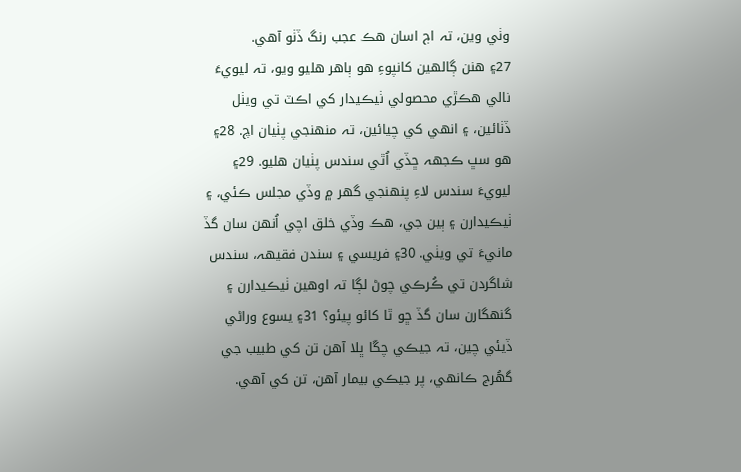وٺي وين، تہ اڄ اسان هڪ عجب رنگ ڏٺو آهي.
27۽ هنن ڳالهين کانپوءِ هو ٻاهر هليو ويو، تہ ليويءَ نالي هڪڙي محصولي ٺيڪيدار کي اڪٽ تي ويٺل ڏٺائين، ۽ انهي کي چيائين، تہ منهنجي پٺيان اچ. 28۽ هو سڀ ڪجهہ ڇڏي اُٿي سندس پٺيان هليو. 29۽ ليويءَ سندس لاءِ پنهنجي گهر ۾ وڏي مجلس ڪئي، ۽ ٺيڪيدارن ۽ ٻين جي، هڪ وڏي خلق اچي اُنهن سان گڏ مانيءَ تي ويٺي. 30۽ فريسي ۽ سندن فقيهہ، سندس شاگردن تي ڪُرڪي چوڻ لڳا تہ اوهين ٺيڪيدارن ۽ گنهگارن سان گڏ ڇو ٿا کائو پيئو؟ 31۽ يسوع وراڻي ڏيئي چين، تہ جيڪي چڱا ڀلا آهن تن کي طبيب جي گهُرج ڪانهي، پر جيڪي بيمار آهن، تن کي آهي.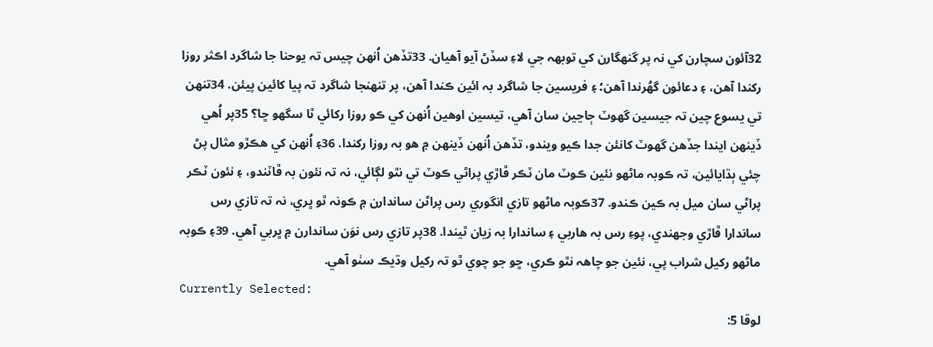32آئون سچارن کي نہ پر گنهگارن کي توبهہ جي لاءِ سڏڻ آيو آهيان. 33تڏهن اُنهن چيس تہ يوحنا جا شاگرد اڪثر روزا رکندا آهن، ۽ دعائون گهُرندا آهن؛ ۽ فريسين جا شاگرد بہ ائين ڪندا آهن، پر تنهنجا شاگرد تہ پيا کائين پيئن. 34تنهن تي يسوع چين تہ جيسين گهوٽ ڄاڃين سان آهي، تيسين اوهين اُنهن کي ڪو روزا رکائي ٿا سگهو ڇا؟ 35پر اُهي ڏينهن ايندا جڏهن گهوٽ کانئن جدا ڪيو ويندو، تڏهن اُنهن ڏينهن ۾ هو بہ روزا رکندا. 36۽ اُنهن کي هڪڙو مثال پڻ چئي ٻڌايائين، تہ ڪوبہ ماڻهو نئين ڪوٽ مان ٽڪر ڦاڙي پراڻي ڪوٽ تي نٿو لڳائي، نہ تہ نئون بہ ڦاٽندو، ۽ نئون ٽڪر پراڻي سان ميل بہ ڪين ڪندو. 37ڪوبہ ماڻهو تازي انگوري رس پراڻن ساندارن ۾ ڪونہ ٿو ڀري، نہ تہ تازي رس ساندارا ڦاڙي وجهندي، پوءِ رس بہ هاربي ۽ ساندارا بہ زيان ٿيندا. 38پر تازي رس نوَن ساندارن ۾ ڀربي آهي. 39۽ ڪوبہ ماڻهو رکيل شراب پي، نئين جو چاهہ نٿو ڪري، ڇو جو چوي ٿو تہ رکيل وڌيڪ سٺو آهي.
Currently Selected:
لوقا 5: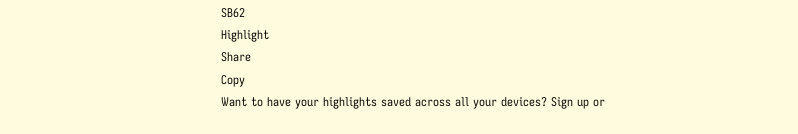SB62
Highlight
Share
Copy
Want to have your highlights saved across all your devices? Sign up or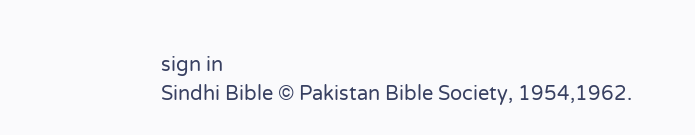sign in
Sindhi Bible © Pakistan Bible Society, 1954,1962.